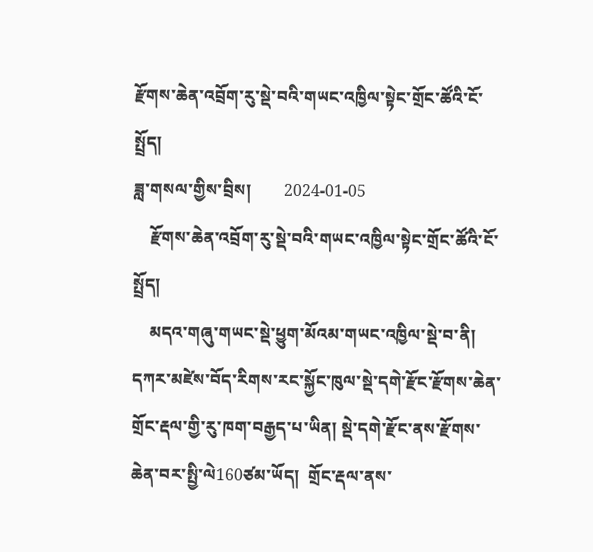རྫོགས་ཆེན་འབྲོག་རུ་སྡེ་བའི་གཡང་འཁྱིལ་སྟེང་གྲོང་ཚོའི་ངོ་སྤྲོད།
ཟླ་གསལ་གྱིས་བྲིས།        2024-01-05
    རྫོགས་ཆེན་འབྲོག་རུ་སྡེ་བའི་གཡང་འཁྱིལ་སྟེང་གྲོང་ཚོའི་ངོ་སྤྲོད།
    མདའ་གཞུ་གཡང་སྡེ་ཕྱུག་མོའམ་གཡང་འཁྱིལ་སྡེ་བ་ནི།  དཀར་མཛེས་བོད་རིགས་རང་སྐྱོང་ཁུལ་སྡེ་དགེ་རྫོང་རྫོགས་ཆེན་གྲོང་རྡལ་གྱི་རུ་ཁག་བརྒྱད་པ་ཡིན། སྡེ་དགེ་རྫོང་ནས་རྫོགས་ཆེན་བར་སྤྱི་ལེ160ཙམ་ཡོད།  གྲོང་རྡལ་ནས་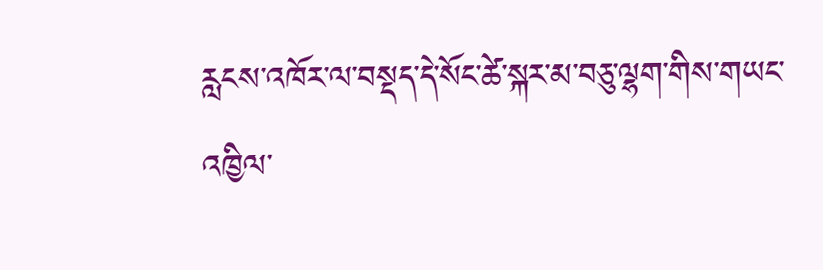རླངས་འཁོར་ལ་བསྡད་དེ་སོང་ཚེ་སྐར་མ་བཅུ་ལྷག་གིས་གཡང་འཁྱིལ་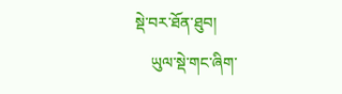སྡེ་བར་ཐོན་ཐུབ།
    ཡུལ་སྡེ་གང་ཞིག་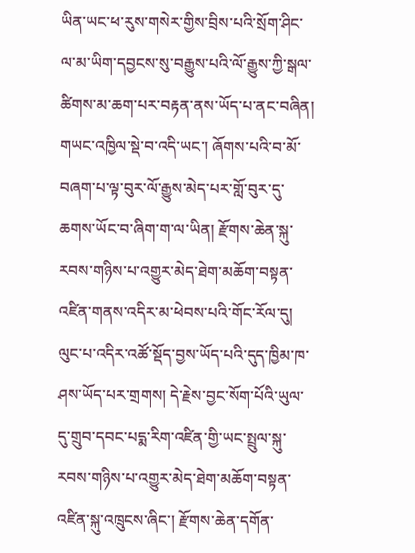ཡིན་ཡང་ཕ་རུས་གསེར་གྱིས་བྲིས་པའི་སྲོག་ཤིང་ལ་མ་ཡིག་དབྱངས་སུ་བརྒྱུས་པའི་ལོ་རྒྱུས་ཀྱི་སྒལ་ཚིགས་མ་ཆག་པར་བརྟན་ནས་ཡོད་པ་ནང་བཞིན། གཡང་འཁྱིལ་སྡེ་བ་འདི་ཡང་། ཞོགས་པའི་བ་མོ་བཞག་པ་ལྟ་བུར་ལོ་རྒྱུས་མེད་པར་གློ་བུར་དུ་ཆགས་ཡོང་བ་ཞིག་ག་ལ་ཡིན། རྫོགས་ཆེན་སྐུ་རབས་གཉིས་པ་འགྱུར་མེད་ཐེག་མཆོག་བསྟན་འཛིན་གནས་འདིར་མ་ཕེབས་པའི་གོང་རོལ་དུ། ལུང་པ་འདིར་འཚོ་སྡོད་བྱས་ཡོད་པའི་དུད་ཁྱིམ་ཁ་ཤས་ཡོད་པར་གྲགས། དེ་རྗེས་བྱང་སོག་པོའི་ཡུལ་དུ་གྲུབ་དབང་པདྨ་རིག་འཛིན་གྱི་ཡང་སྤྲུལ་སྐུ་རབས་གཉིས་པ་འགྱུར་མེད་ཐེག་མཆོག་བསྟན་འཛིན་སྐུ་འཁྲུངས་ཞིང་། རྫོགས་ཆེན་དགོན་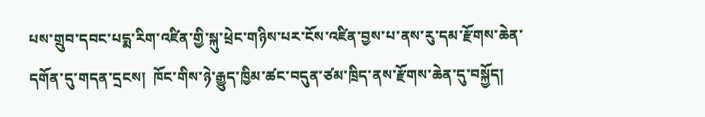པས་གྲུབ་དབང་པདྨ་རིག་འཛིན་གྱི་སྐུ་ཕྲེང་གཉིས་པར་ངོས་འཛིན་བྱས་པ་ནས་རུ་དམ་རྫོགས་ཆེན་དགོན་དུ་གདན་དྲངས།  ཁོང་གིས་ཉེ་རྒྱུད་ཁྱིམ་ཚང་བདུན་ཙམ་ཁྲིད་ནས་རྫོགས་ཆེན་དུ་བསྐྱོད།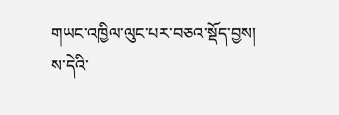གཡང་འཁྱིལ་ལུང་པར་བཅའ་སྡོད་བྱས། ས་དེའི་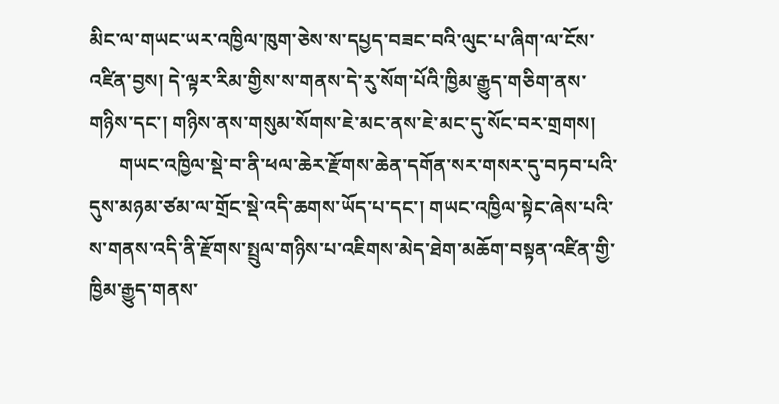མིང་ལ་གཡང་ཡར་འཁྱིལ་ཁུག་ཅེས་ས་དཔྱད་བཟང་བའི་ལུང་པ་ཞིག་ལ་ངོས་འཛིན་བྱས། དེ་ལྟར་རིམ་གྱིས་ས་གནས་དེ་རུ་སོག་པོའི་ཁྱིམ་རྒྱུད་གཅིག་ནས་གཉིས་དང་། གཉིས་ནས་གསུམ་སོགས་ཇེ་མང་ནས་ཇེ་མང་དུ་སོང་བར་གྲགས།
      གཡང་འཁྱིལ་སྡེ་བ་ནི་ཕལ་ཆེར་རྫོགས་ཆེན་དགོན་སར་གསར་དུ་བཏབ་པའི་དུས་མཉམ་ཙམ་ལ་གྲོང་སྡེ་འདི་ཆགས་ཡོད་པ་དང་། གཡང་འཁྱིལ་སྟེང་ཞེས་པའི་ས་གནས་འདི་ནི་རྫོགས་སྤྲུལ་གཉིས་པ་འཇིགས་མེད་ཐེག་མཆོག་བསྟན་འཛིན་གྱི་ཁྱིམ་རྒྱུད་གནས་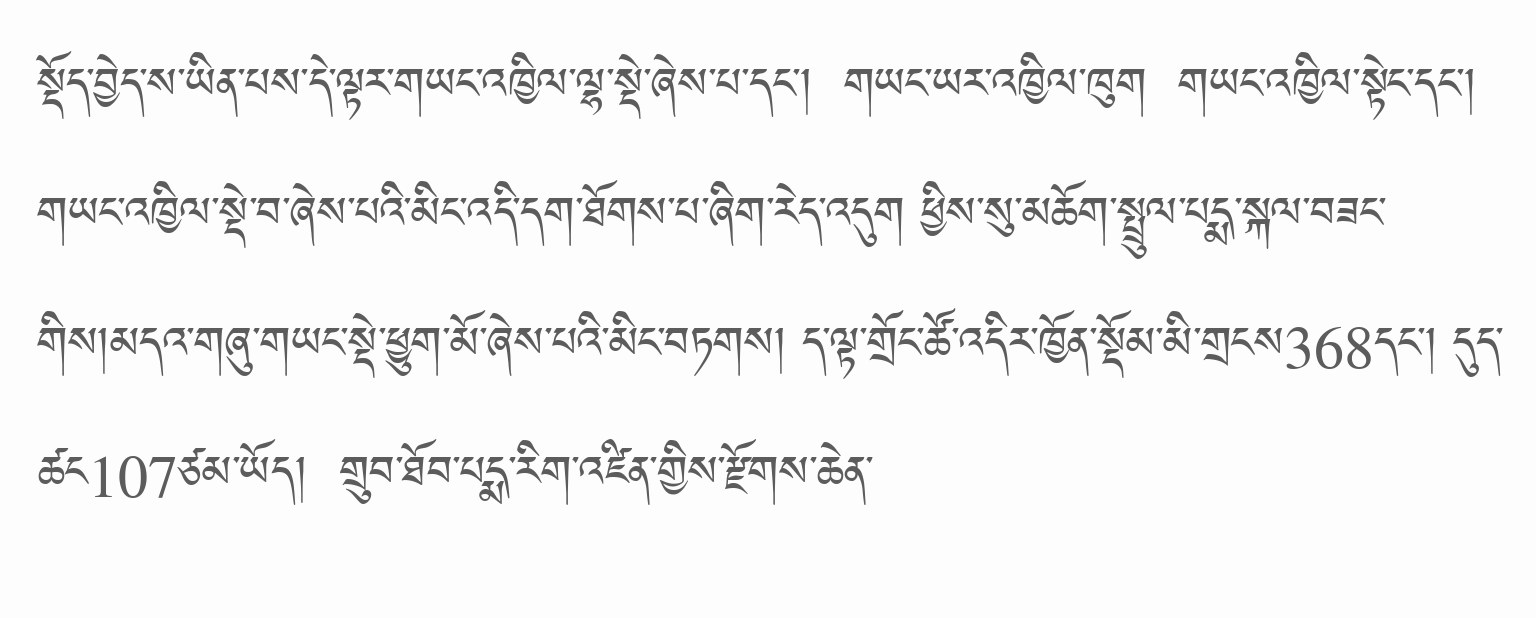སྡོད་བྱེད་ས་ཡིན་པས་དེ་ལྟར་གཡང་འཁྱིལ་ལྷ་སྡེ་ཞེས་པ་དང་།  གཡང་ཡར་འཁྱིལ་ཁུག  གཡང་འཁྱིལ་སྟེང་དང་།  གཡང་འཁྱིལ་སྡེ་བ་ཞེས་པའི་མིང་འདི་དག་ཐོགས་པ་ཞིག་རེད་འདུག ཕྱིས་སུ་མཆོག་སྤྲུལ་པདྨ་སྐལ་བཟང་གིས།མདའ་གཞུ་གཡང་སྡེ་ཕྱུག་མོ་ཞེས་པའི་མིང་བཏགས། ད་ལྟ་གྲོང་ཚོ་འདིར་ཁྱོན་སྡོམ་མི་གྲངས368དང་། དུད་ཚང107ཙམ་ཡོད།  གྲུབ་ཐོབ་པདྨ་རིག་འཛིན་གྱིས་རྫོགས་ཆེན་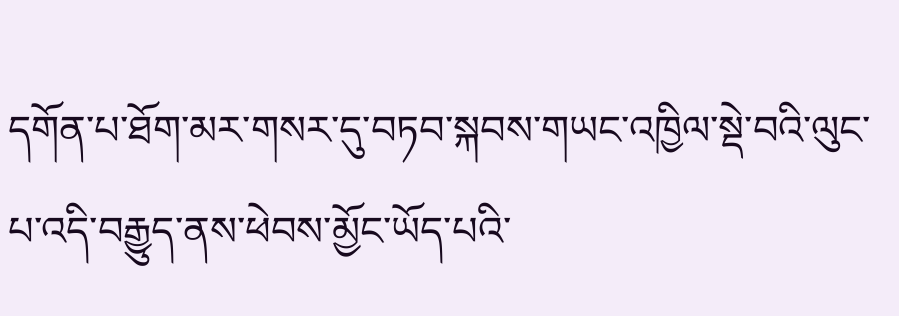དགོན་པ་ཐོག་མར་གསར་དུ་བཏབ་སྐབས་གཡང་འཁྱིལ་སྡེ་བའི་ལུང་པ་འདི་བརྒྱུད་ནས་ཕེབས་མྱོང་ཡོད་པའི་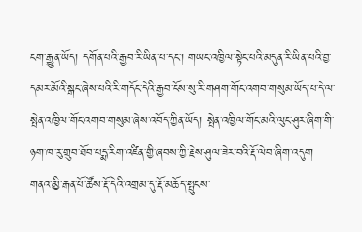ངག་རྒྱུན་ཡོད། དགོན་པའི་རྒྱབ་རི་ཡིན་པ་དང་། གཡང་འཁྱིལ་སྟེང་པའི་མདུན་རི་ཡིན་པའི་བྱ་དམར་མོའི་སྒང་ཞེས་པའི་རི་གདོང་དེའི་རྒྱབ་ངོས་སུ་རི་གཤག་གོང་འགབ་གསུམ་ཡོད་པ་དེ་ལ་སྤེན་འཁྱིལ་གོང་འགབ་གསུམ་ཞེས་འབོད་ཀྱིན་ཡོད། སྤེན་འཁྱིལ་གོང་མའི་ལུང་ཤུར་ཞིག་གི་ཉག་ཁ་རུ་གྲུབ་ཐོབ་པདྨ་རིག་འཛིན་གྱི་ཞབས་ཀྱི་རྗེས་ཤུལ་ཟེར་བའི་རྡོ་ལེབ་ཞིག་འདུག གནའ་མྱི་རྒན་པོ་ཚོས་རྡོ་དེའི་འགྲམ་དུ་རྡོ་མཆོད་སྤུངས་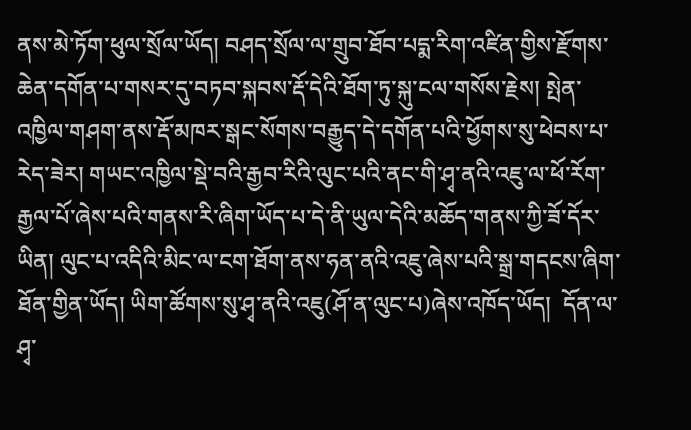ནས་མེ་ཏོག་ཕུལ་སྲོལ་ཡོད། བཤད་སྲོལ་ལ་གྲུབ་ཐོབ་པདྨ་རིག་འཛིན་གྱིས་རྫོགས་ཆེན་དགོན་པ་གསར་དུ་བཏབ་སྐབས་རྡོ་དེའི་ཐོག་ཏུ་སྐུ་ངལ་གསོས་རྗེས། སྤེན་འཁྱིལ་གཤག་ནས་རྡོ་མཁར་སྒང་སོགས་བརྒྱུད་དེ་དགོན་པའི་ཕྱོགས་སུ་ཕེབས་པ་རེད་ཟེར། གཡང་འཁྱིལ་སྡེ་བའི་རྒྱབ་རིའི་ལུང་པའི་ནང་གི་ཤྭ་ནའི་འཇུ་ལ་ཕོ་རོག་རྒྱལ་པོ་ཞེས་པའི་གནས་རི་ཞིག་ཡོད་པ་དེ་ནི་ཡུལ་དེའི་མཆོད་གནས་ཀྱི་ཟོ་དོར་ཡིན། ལུང་པ་འདིའི་མིང་ལ་ངག་ཐོག་ནས་ཧན་ནའི་འཇུ་ཞེས་པའི་སྒྲ་གདངས་ཞིག་ཐོན་གྱིན་ཡོད། ཡིག་ཚོགས་སུ་ཤྭ་ནའི་འཇུ(ཤོ་ན་ལུང་པ)ཞེས་འཁོད་ཡོད།  དོན་ལ་ཤྭ་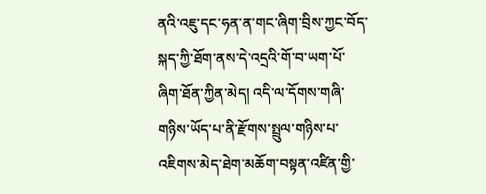ནའི་འཇུ་དང་ཧན་ན་གང་ཞིག་བྲིས་ཀྱང་བོད་སྐད་ཀྱི་ཐོག་ནས་དེ་འདྲའི་གོ་བ་ཡག་པོ་ཞིག་ཐོན་ཀྱིན་མེད། འདི་ལ་དོགས་གཞི་གཉིས་ཡོད་པ་ནི་རྫོགས་སྤྲུལ་གཉིས་པ་འཇིགས་མེད་ཐེག་མཆོག་བསྟན་འཛིན་གྱི་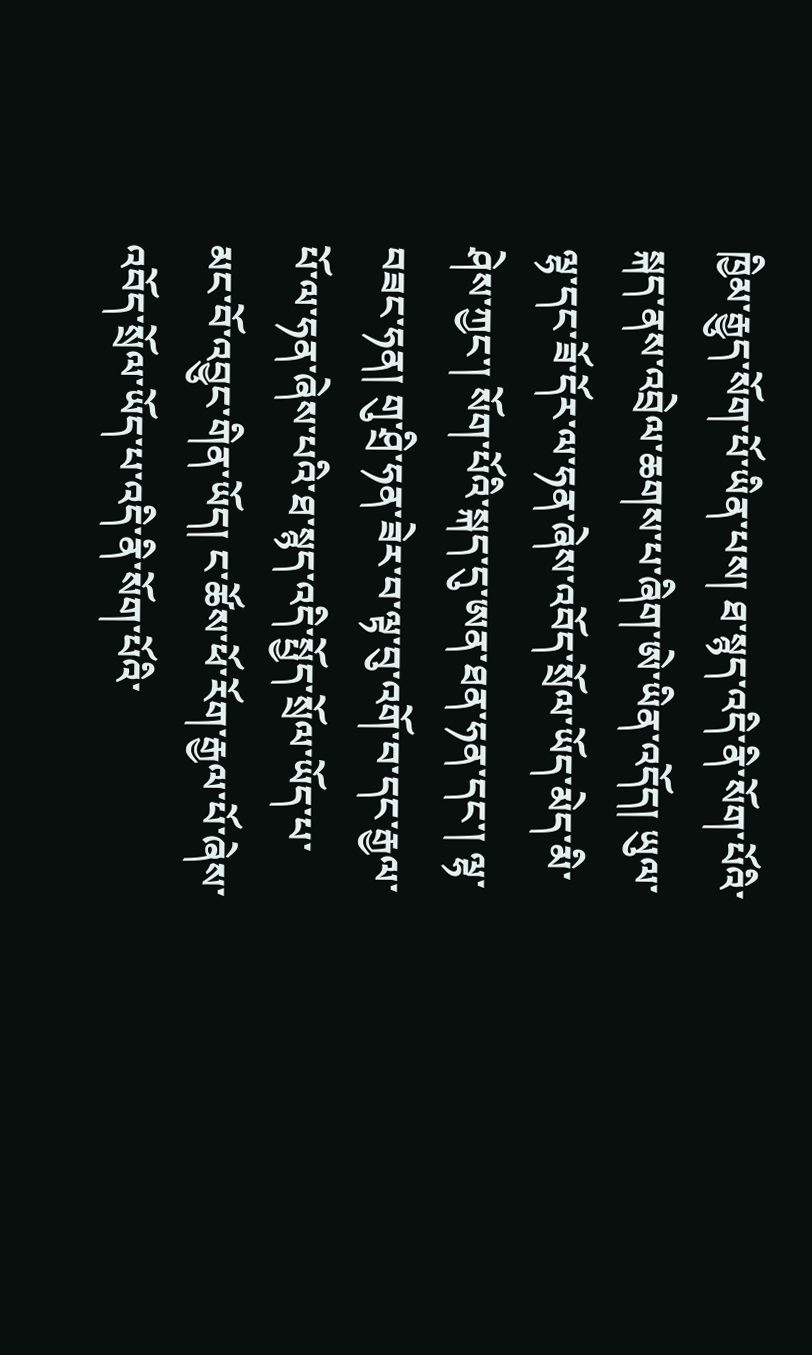ཁྱིམ་རྒྱུད་སོག་པོ་ཡིན་པས། ཐ་སྙད་འདི་ནི་སོག་པོའི་སྐད་ནས་འབྲེལ་ཆགས་པ་ཞིག་ཨེ་ཡིན་འདོད། ཡུལ་ལྷ་དང་ཟོ་དོར་ལ་ཧན་ཞེས་འབོད་སྲོལ་ཡོད་མེད་མི་ཤེས་ཀྱང་། སོག་པོའི་སྐད་དུ་ཨན་ཐན་ཧན་དང་། ལྷ་བཟང་ཧན། གུ་ཤྲི་ཧན་ཟེར་བ་ལྟ་བུ་འགོ་བ་དང་རྒྱལ་པོ་ལ་ཧན་ཞེས་པའི་ཐ་སྙད་འདི་སྤྱོད་སྲོལ་ཡོད་པ་མང་བོ་འབྱུང་གིན་ཡོད། ང་ཚོས་ཕོ་རོག་རྒྱལ་པོ་ཞེས་འབོད་སྲོལ་ཡོད་པ་འདི་ནི་སོག་པོའི་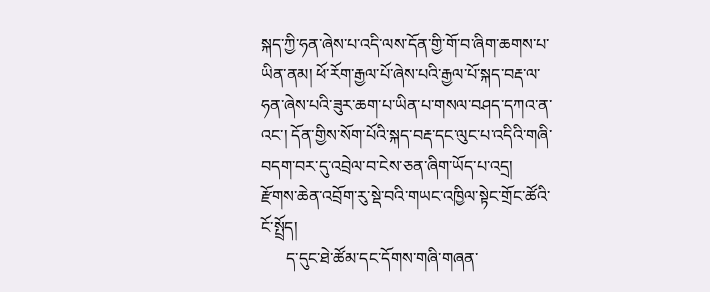སྐད་ཀྱི་ཧན་ཞེས་པ་འདི་ལས་དོན་གྱི་གོ་བ་ཞིག་ཆགས་པ་ཡིན་ནམ། ཕོ་རོག་རྒྱལ་པོ་ཞེས་པའི་རྒྱལ་པོ་སྐད་བརྡ་ལ་ཧན་ཞེས་པའི་ཟུར་ཆག་པ་ཡིན་པ་གསལ་བཤད་དཀའ་ན་འང་། དོན་གྱིས་སོག་པོའི་སྐད་བརྡ་དང་ལུང་པ་འདིའི་གཞི་བདག་བར་དུ་འབྲེལ་བ་ངེས་ཅན་ཞིག་ཡོད་པ་འདྲ།
རྫོགས་ཆེན་འབྲོག་རུ་སྡེ་བའི་གཡང་འཁྱིལ་སྟེང་གྲོང་ཚོའི་ངོ་སྤྲོད།
      ད་དུང་ཐེ་ཚོམ་དང་དོགས་གཞི་གཞན་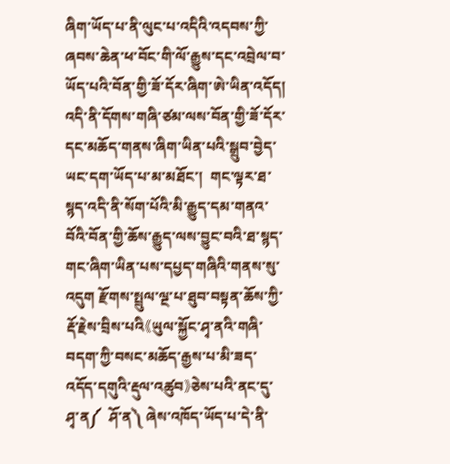ཞིག་ཡོད་པ་ནི་ལུང་པ་འདིའི་འདབས་ཀྱི་ཞབས་ཆེན་ཕ་བོང་གི་ལོ་རྒྱུས་དང་འབྲེལ་བ་ཡོད་པའི་བོན་གྱི་ཟོ་དོར་ཞིག་ཨེ་ཡིན་འདོད། འདི་ནི་དོགས་གཞི་ཙམ་ལས་བོན་གྱི་ཟོ་དོར་དང་མཆོད་གནས་ཞིག་ཡིན་པའི་སྒྲུབ་བྱེད་ཡང་དག་ཡོད་པ་མ་མཐོང་།  གང་ལྟར་ཐ་སྙད་འདི་ནི་སོག་པོའི་མི་རྒྱུད་དམ་གནའ་བོའི་བོན་གྱི་ཆོས་རྒྱུད་ལས་བྱུང་བའི་ཐ་སྙད་གང་ཞིག་ཡིན་པས་དཔྱད་གཞིའི་གནས་སུ་འདུག རྫོགས་སྤྲུལ་ལྔ་པ་ཐུབ་བསྟན་ཆོས་ཀྱི་རྡོ་རྗེས་བྲིས་པའི《ཡུལ་སྐྱོང་ཤྭ་ནའི་གཞི་བདག་ཀྱི་བསང་མཆོད་རྒྱས་པ་མི་ཟད་འདོད་དགུའི་རྡུལ་འཚུབ》ཅེས་པའི་ནང་དུ་ཤྭ་ན༼  ཤོ་ན༽ ཞེས་འཁོད་ཡོད་པ་དེ་ནི་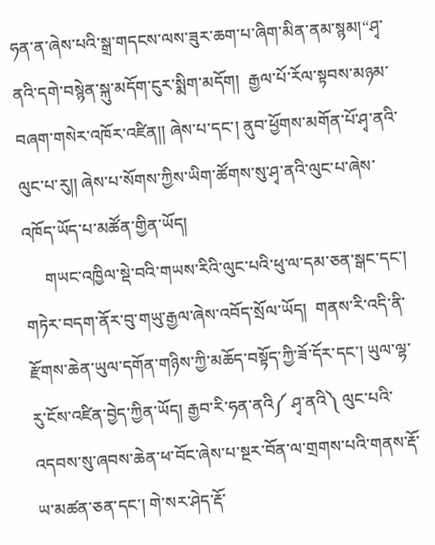ཧན་ན་ཞེས་པའི་སྒྲ་གདངས་ལས་ཟུར་ཆག་པ་ཞིག་མིན་ནམ་སྙམ།“ཤྭ་ནའི་དགེ་བསྙེན་སྐུ་མདོག་ངུར་སྨིག་མདོག།  རྒྱལ་པོ་རོལ་སྟབས་མཉམ་བཞག་གསེར་འཁོར་འཛིན།། ཞེས་པ་དང་། ནུབ་ཕྱོགས་མགོན་པོ་ཤྭ་ནའི་ལུང་པ་རུ།། ཞེས་པ་སོགས་ཀྱིས་ཡིག་ཚོགས་སུ་ཤྭ་ནའི་ལུང་པ་ཞེས་འཁོད་ཡོད་པ་མཚོན་གྱིན་ཡོད།
     གཡང་འཁྱིལ་སྡེ་བའི་གཡས་རིའི་ལུང་པའི་ཕུ་ལ་དམ་ཅན་སྒང་དང་། གཏེར་བདག་ནོར་བུ་གཡུ་རྒྱལ་ཞེས་འབོད་སྲོལ་ཡོད།  གནས་རི་འདི་ནི་རྫོགས་ཆེན་ཡུལ་དགོན་གཉིས་ཀྱི་མཆོད་བསྟོད་ཀྱི་ཟོ་དོར་དང་། ཡུལ་ལྷ་རུ་ངོས་འཛིན་བྱེད་ཀྱིན་ཡོད། རྒྱབ་རི་ཧན་ནའི༼ ཤྭ་ནའི༽ ལུང་པའི་འདབས་སུ་ཞབས་ཆེན་ཕ་བོང་ཞེས་པ་སྔར་བོན་ལ་གྲགས་པའི་གནས་རྡོ་ཡ་མཚན་ཅན་དང་། གེ་སར་ཤེད་རྡོ་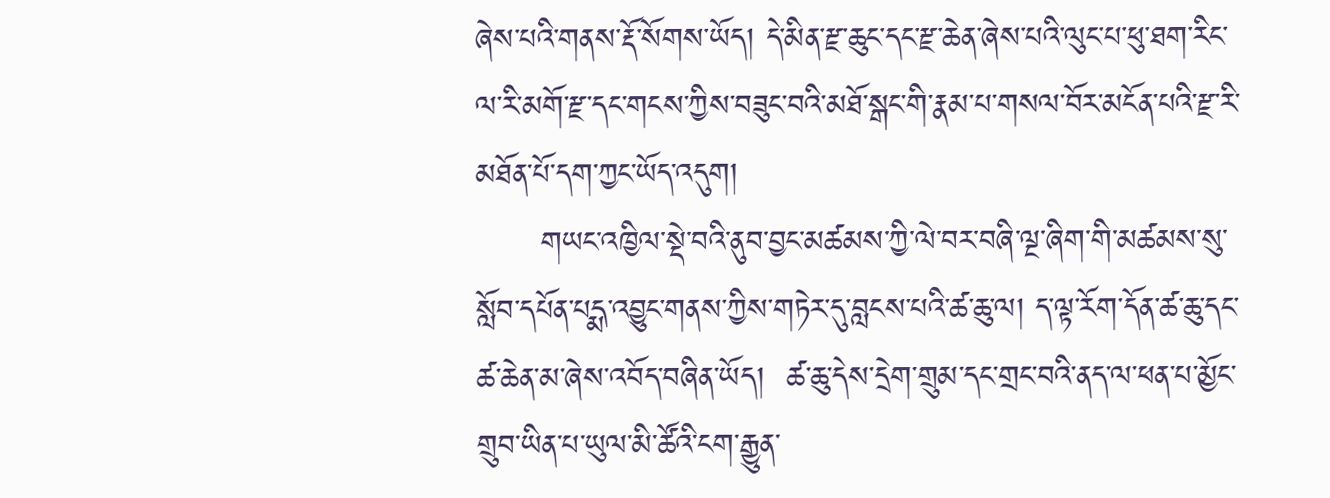ཞེས་པའི་གནས་རྡོ་སོགས་ཡོད། དེ་མིན་རྫ་ཆུང་དང་རྫ་ཆེན་ཞེས་པའི་ལུང་པ་ཕུ་ཐག་རིང་ལ་རི་མགོ་རྫ་དང་གངས་ཀྱིས་བཟུང་བའི་མཐོ་སྒང་གི་རྣམ་པ་གསལ་བོར་མངོན་པའི་རྫ་རི་མཐོན་པོ་དག་ཀྱང་ཡོད་འདུག།
      གཡང་འཁྱིལ་སྡེ་བའི་ནུབ་བྱང་མཚམས་ཀྱི་ལེ་བར་བཞི་ལྔ་ཞིག་གི་མཚམས་སུ་སློབ་དཔོན་པདྨ་འབྱུང་གནས་ཀྱིས་གཏེར་དུ་བླངས་པའི་ཚ་ཆུ་ལ། ད་ལྟ་རོག་དོན་ཚ་ཆུ་དང་ཚ་ཆེན་མ་ཞེས་འབོད་བཞིན་ཡོད།  ཚ་ཆུ་དེས་དྲེག་གྲུམ་དང་གྲང་བའི་ནད་ལ་ཕན་པ་མྱོང་གྲུབ་ཡིན་པ་ཡུལ་མི་ཚོའི་ངག་རྒྱུན་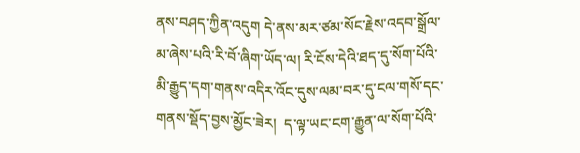ནས་བཤད་ཀྱིན་འདུག དེ་ནས་མར་ཙམ་སོང་རྗེས་འདབ་སྒྲོལ་མ་ཞེས་པའི་རི་བོ་ཞིག་ཡོད་ལ། རི་ངོས་དེའི་ཐད་དུ་སོག་པོའི་མི་རྒྱུད་དག་གནས་འདིར་འོང་དུས་ལམ་བར་དུ་ངལ་གསོ་དང་གནས་སྡོད་བྱས་མྱོང་ཟེར།  ད་ལྟ་ཡང་ངག་རྒྱུན་ལ་སོག་པོའི་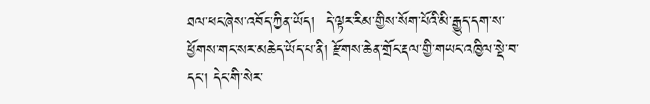ཐལ་ཕང་ཞེས་འབོད་ཀྱིན་ཡོད།  དེ་ལྟར་རིམ་གྱིས་སོག་པོའི་མི་རྒྱུད་དག་ས་ཕྱོགས་གང་སར་མཆེད་ཡོད་པ་ནི། རྫོགས་ཆེན་གྲོང་རྡལ་གྱི་གཡང་འཁྱིལ་སྡེ་བ་དང་། དེང་གི་སེར་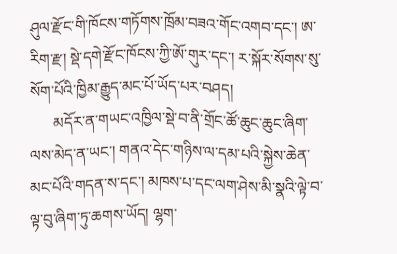ཤུལ་རྫོང་གི་ཁོངས་གཏོགས་ཁྲོམ་བཟའ་གོང་འགབ་དང་། ཨ་རིག་རྫ། སྡེ་དགེ་རྫོང་ཁོངས་ཀྱི་ཨོ་གུར་དང་། ར་སྐོར་སོགས་སུ་སོག་པོའི་ཁྱིམ་རྒྱུད་མང་པོ་ཡོད་པར་བཤད།
      མདོར་ན་གཡང་འཁྱིལ་སྡེ་བ་ནི་གྲོང་ཚོ་ཆུང་ཆུང་ཞིག་ལས་མེད་ན་ཡང་། གནའ་དེང་གཉིས་ལ་དམ་པའི་སྐྱེས་ཆེན་མང་པོའི་གདན་ས་དང་། མཁས་པ་དང་ལག་ཤེས་མི་སྣའི་ལྟེ་བ་ལྟ་བུ་ཞིག་ཏུ་ཆགས་ཡོད། ལྷག་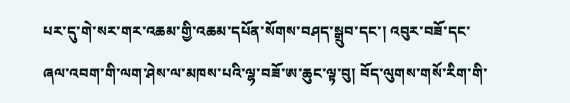པར་དུ་གེ་སར་གར་འཆམ་གྱི་འཆམ་དཔོན་སོགས་བཤད་སྒྲུབ་དང་། འབུར་བཟོ་དང་ཞལ་འབག་གི་ལག་ཤེས་ལ་མཁས་པའི་ལྷ་བཟོ་ཨ་ཆུང་ལྟ་བུ། བོད་ལུགས་གསོ་རིག་གི་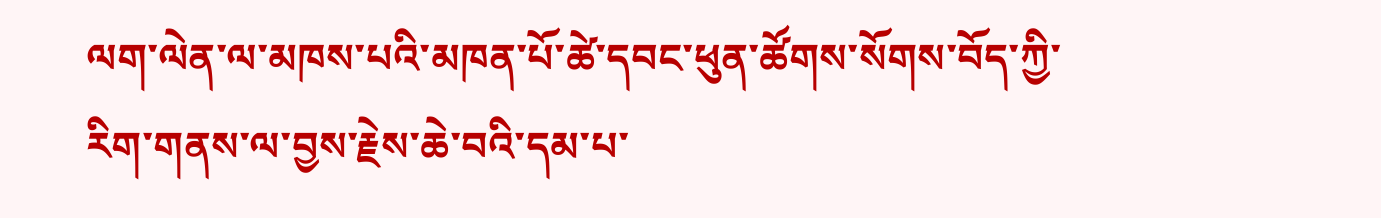ལག་ལེན་ལ་མཁས་པའི་མཁན་པོ་ཚེ་དབང་ཕུན་ཚོགས་སོགས་བོད་ཀྱི་རིག་གནས་ལ་བྱས་རྗེས་ཆེ་བའི་དམ་པ་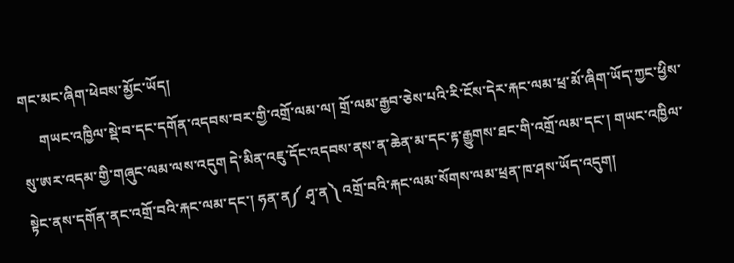གང་མང་ཞིག་ཕེབས་མྱོང་ཡོད།
     གཡང་འཁྱིལ་སྡེ་བ་དང་དགོན་འདབས་བར་གྱི་འགྲོ་ལམ་ལ། གྲོ་ལམ་རྒྱབ་ཅེས་པའི་རི་ངོས་དེར་རྐང་ལམ་ཕྲ་མོ་ཞིག་ཡོད་ཀྱང་ཕྱིས་སུ་ཨར་འདམ་གྱི་གཞུང་ལམ་ལས་འདུག དེ་མིན་འཇུ་དོང་འདབས་ནས་ན་ཆེན་མ་དང་རྟ་རྒྱུགས་ཐང་གི་འགྲོ་ལམ་དང་། གཡང་འཁྱིལ་སྟེང་ནས་དགོན་ནང་འགྲོ་བའི་རྐང་ལམ་དང་། ཧན་ན༼ ཤྭ་ན༽ འགྲོ་བའི་རྐང་ལམ་སོགས་ལམ་ཕྲན་ཁ་ཤས་ཡོད་འདུག།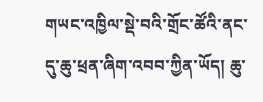གཡང་འཁྱིལ་སྡེ་བའི་གྲོང་ཚོའི་ནང་དུ་ཆུ་ཕྲན་ཞིག་འབབ་ཀྱིན་ཡོད། ཆུ་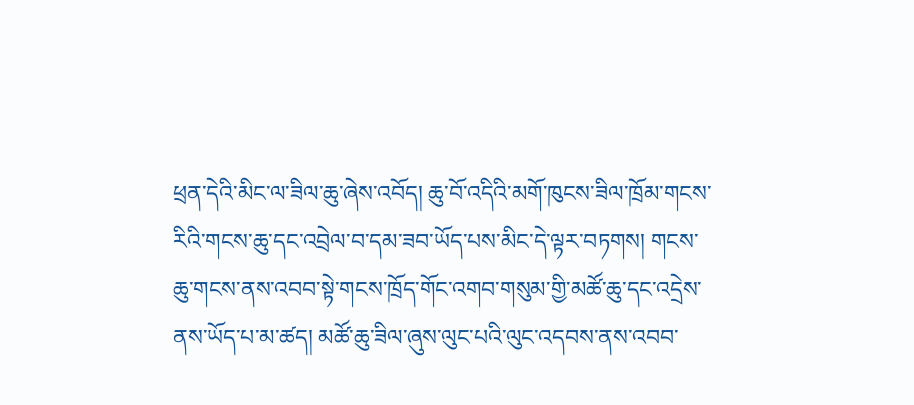ཕྲན་དེའི་མིང་ལ་ཟིལ་ཆུ་ཞེས་འབོད། ཆུ་བོ་འདིའི་མགོ་ཁུངས་ཟིལ་ཁྲོམ་གངས་རིའི་གངས་ཆུ་དང་འབྲེལ་བ་དམ་ཟབ་ཡོད་པས་མིང་དེ་ལྟར་བཏགས། གངས་ཆུ་གངས་ནས་འབབ་སྟེ་གངས་ཁྲོད་གོང་འགབ་གསུམ་གྱི་མཚོ་ཆུ་དང་འདྲེས་ནས་ཡོད་པ་མ་ཚད། མཚོ་ཆུ་ཟིལ་ཞུས་ལུང་པའི་ལུང་འདབས་ནས་འབབ་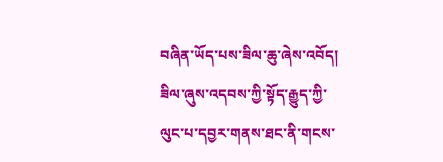བཞིན་ཡོད་པས་ཟིལ་ཆུ་ཞེས་འབོད།  ཟིལ་ཞུས་འདབས་ཀྱི་སྟོད་རྒྱུད་ཀྱི་ལུང་པ་དབྱར་གནས་ཐང་ནི་གངས་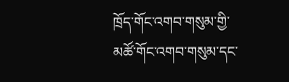ཁྲོད་གོང་འགབ་གསུམ་གྱི་མཚོ་གོང་འགབ་གསུམ་དང་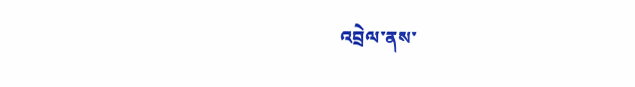འབྲེལ་ནས་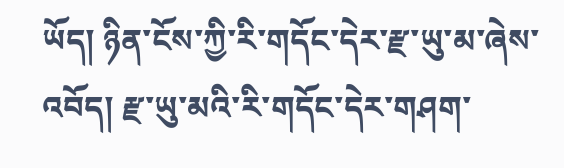ཡོད། ཉིན་ངོས་ཀྱི་རི་གདོང་དེར་རྫ་ཡུ་མ་ཞེས་འབོད། རྫ་ཡུ་མའི་རི་གདོང་དེར་གཤག་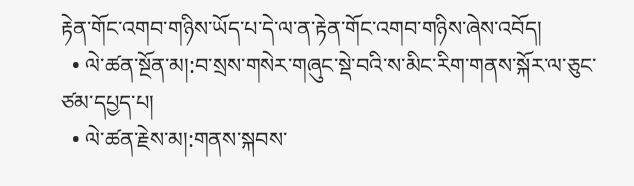རྟེན་གོང་འགབ་གཉིས་ཡོད་པ་དེ་ལ་ན་རྟེན་གོང་འགབ་གཉིས་ཞེས་འབོད།
  • ལེ་ཚན་སྔོན་མ།:བ་སྲས་གསེར་གཞུང་སྡེ་བའི་ས་མིང་རིག་གནས་སྐོར་ལ་ཅུང་ཙམ་དཔྱད་པ།
  • ལེ་ཚན་རྗེས་མ།:གནས་སྐབས་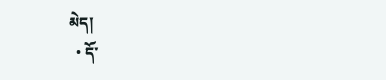མེད།
  • དོ་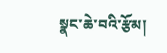སྣང་ཆེ་བའི་རྩོམ།